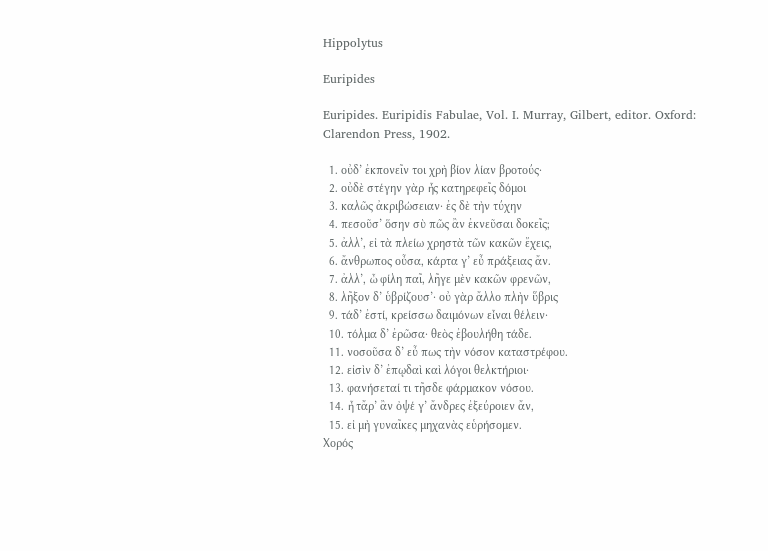Hippolytus

Euripides

Euripides. Euripidis Fabulae, Vol. I. Murray, Gilbert, editor. Oxford: Clarendon Press, 1902.

  1. οὐδ’ ἐκπονεῖν τοι χρὴ βίον λίαν βροτούς·
  2. οὐδὲ στέγην γὰρ ἧς κατηρεφεῖς δόμοι
  3. καλῶς ἀκριβώσειαν· ἐς δὲ τὴν τύχην
  4. πεσοῦσ’ ὅσην σὺ πῶς ἂν ἐκνεῦσαι δοκεῖς;
  5. ἀλλ’, εἰ τὰ πλείω χρηστὰ τῶν κακῶν ἔχεις,
  6. ἄνθρωπος οὖσα, κάρτα γ’ εὖ πράξειας ἄν.
  7. ἀλλ’, ὦ φίλη παῖ, λῆγε μὲν κακῶν φρενῶν,
  8. λῆξον δ’ ὑβρίζουσ’· οὐ γὰρ ἄλλο πλὴν ὕβρις
  9. τάδ’ ἐστί, κρείσσω δαιμόνων εἶναι θέλειν·
  10. τόλμα δ’ ἐρῶσα· θεὸς ἐβουλήθη τάδε.
  11. νοσοῦσα δ’ εὖ πως τὴν νόσον καταστρέφου.
  12. εἰσὶν δ’ ἐπῳδαὶ καὶ λόγοι θελκτήριοι·
  13. φανήσεταί τι τῆσδε φάρμακον νόσου.
  14. ἦ τἄρ’ ἂν ὀψέ γ’ ἄνδρες ἐξεύροιεν ἄν,
  15. εἰ μὴ γυναῖκες μηχανὰς εὑρήσομεν.
Χορός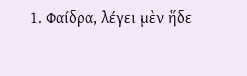1. Φαίδρα, λέγει μὲν ἥδε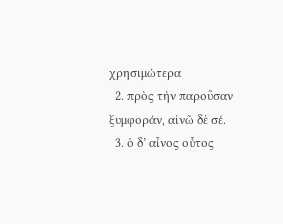χρησιμώτερα
  2. πρὸς τὴν παροῦσαν ξυμφοράν, αἰνῶ δὲ σέ.
  3. ὁ δ’ αἶνος οὗτος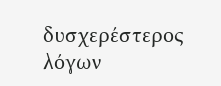δυσχερέστερος λόγων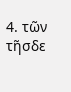4. τῶν τῆσδε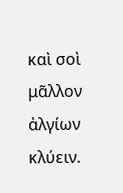καὶ σοὶ μᾶλλον ἀλγίων κλύειν.